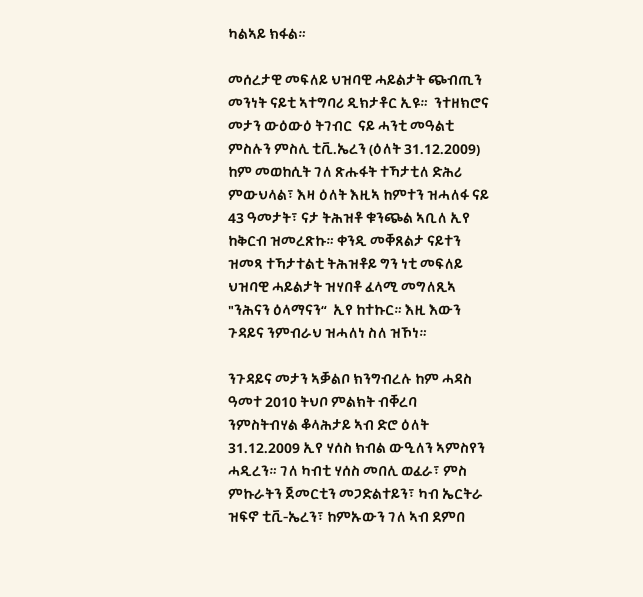ካልኣይ ክፋል።

መሰረታዊ መፍለይ ህዝባዊ ሓይልታት ጭብጢን መንነት ናይቲ ኣተግባሪ ዲክታቶር ኢዩ።  ንተዘክሮና መታን ውዕውዕ ትገብር  ናይ ሓንቲ መዓልቲ ምስሉን ምስሊ ቲቪ.ኤረን (ዕለት 31.12.2009) ከም መወከሲት ገለ ጽሑፋት ተኻታቲለ ድሕሪ ምውህላል፣ እዛ ዕለት እዚኣ ከምተን ዝሓለፋ ናይ 43 ዓመታት፣ ናታ ትሕዝቶ ቁንጭል ኣቢለ ኢየ ከቅርብ ዝመረጽኩ። ቀንዲ መቐጸልታ ናይተን ዝመጻ ተኻታተልቲ ትሕዝቶይ ግን ነቲ መፍለይ ህዝባዊ ሓይልታት ዝሃበቶ ፈላሚ መግለጺኣ "ንሕናን ዕላማናን“  ኢየ ከተኩር። እዚ እውን ጉዳይና ንምብራህ ዝሓለነ ስለ ዝኾነ።

ንጉዳይና መታን ኣቓልቦ ክንግብረሉ ከም ሓዳስ ዓመተ 2010 ትህቦ ምልክት ብቐረባ ንምስትብሃል ቆላሕታይ ኣብ ድሮ ዕለት 31.12.2009 ኢየ ሃሰስ ክብል ውዒለን ኣምስየን ሓዲረን። ገለ ካብቲ ሃሰስ መበሊ ወፈራ፣ ምስ ምኩራትን ጀመርቲን መጋድልተይን፣ ካብ ኤርትራ ዝፍኖ ቲቪ-ኤረን፣ ከምኡውን ገለ ኣብ ደምበ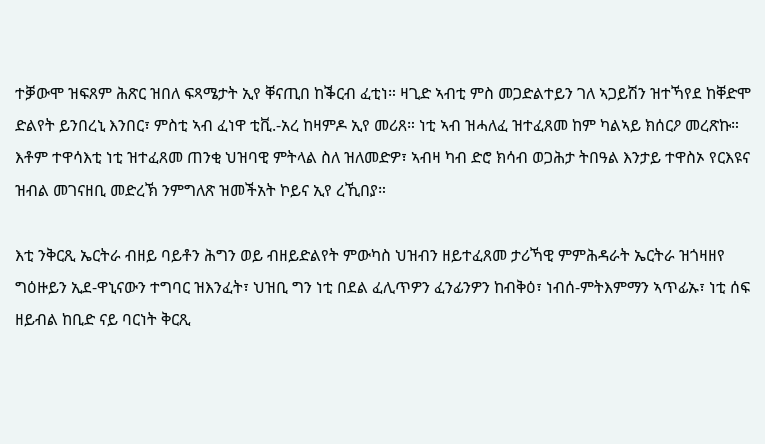ተቓውሞ ዝፍጸም ሕጽር ዝበለ ፍጻሜታት ኢየ ቐናጢበ ከቕርብ ፈቲነ። ዛጊድ ኣብቲ ምስ መጋድልተይን ገለ ኣጋይሽን ዝተኻየደ ከቐድሞ ድልየት ይንበረኒ እንበር፣ ምስቲ ኣብ ፈነዋ ቲቪ.-አረ ከዛምዶ ኢየ መሪጸ። ነቲ ኣብ ዝሓለፈ ዝተፈጸመ ከም ካልኣይ ክሰርዖ መረጽኩ። እቶም ተዋሳእቲ ነቲ ዝተፈጸመ ጠንቂ ህዝባዊ ምትላል ስለ ዝለመድዎ፣ ኣብዛ ካብ ድሮ ክሳብ ወጋሕታ ትበዓል እንታይ ተዋስኦ የርእዩና ዝብል መገናዘቢ መድረኽ ንምግለጽ ዝመችአት ኮይና ኢየ ረኺበያ።

እቲ ንቅርጺ ኤርትራ ብዘይ ባይቶን ሕግን ወይ ብዘይድልየት ምውካስ ህዝብን ዘይተፈጸመ ታሪኻዊ ምምሕዳራት ኤርትራ ዝጎዛዘየ ግዕዙይን ኢደ-ዋኒናውን ተግባር ዝእንፈት፣ ህዝቢ ግን ነቲ በደል ፈሊጥዎን ፈንፊንዎን ከብቅዕ፣ ነብሰ-ምትእምማን ኣጥፊኡ፣ ነቲ ሰፍ ዘይብል ከቢድ ናይ ባርነት ቅርጺ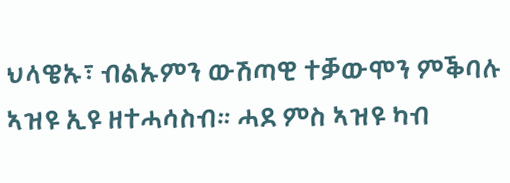ህላዌኡ፣ ብልኡምን ውሽጣዊ ተቓውሞን ምቕባሉ ኣዝዩ ኢዩ ዘተሓሳስብ። ሓደ ምስ ኣዝዩ ካብ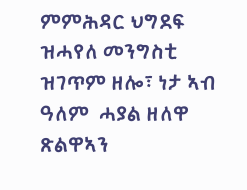ምምሕዳር ህግደፍ ዝሓየለ መንግስቲ ዝገጥም ዘሎ፣ ነታ ኣብ ዓለም  ሓያል ዘለዋ ጽልዋኣን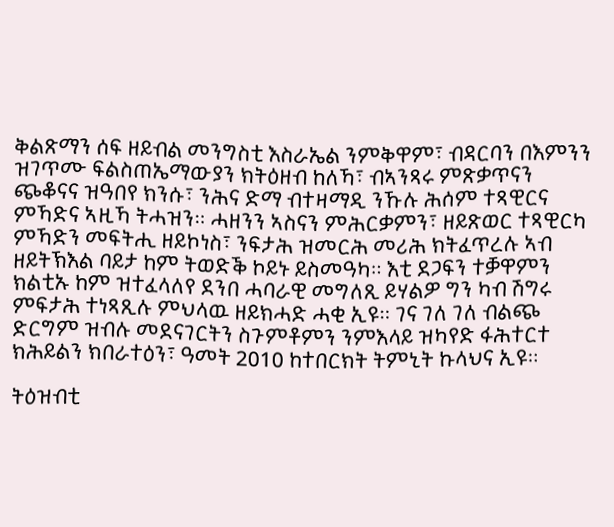ቅልጽማን ሰፍ ዘይብል መንግስቲ እስራኤል ንምቅዋም፣ ብዳርባን በእምንን ዝገጥሙ ፍልስጠኤማውያን ክትዕዘብ ከለኻ፣ ብኣንጻሩ ምጽቃጥናን ጭቆናና ዝዓበየ ክንሱ፣ ንሕና ድማ ብተዛማዲ ንኹሉ ሕሰም ተጻዊርና ምኻድና ኣዚኻ ትሓዝን። ሓዘንን ኣስናን ምሕርቃምን፣ ዘይጽወር ተጻዊርካ ምኻድን መፍትሒ ዘይኮነስ፣ ንፍታሕ ዝመርሕ መሪሕ ክትፈጥረሉ ኣብ ዘይትኽእል ባይታ ከም ትወድቕ ኮይኑ ይስመዓካ። እቲ ደጋፍን ተቓዋምን ክልቲኡ ከም ዝተፈላለየ ደንበ ሓባራዊ መግለጺ ይሃልዎ ግን ካብ ሽግሩ ምፍታሕ ተነጻጺሉ ምህላዉ ዘይክሓድ ሓቂ ኢዩ። ገና ገለ ገለ ብልጭ ድርግም ዝብሉ መደናገርትን ስጉምቶምን ንምእላይ ዝካየድ ፋሕተርተ ክሕይልን ክበራተዕን፣ ዓመት 2010 ከተበርክት ትምኒት ኩላህና ኢዩ።

ትዕዝብቲ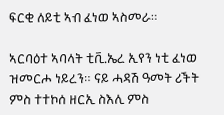ፍርቂ ለይቲ ኣብ ፈነወ ኣስመራ።

ኣርባዕተ ኣባላት ቲቪ.ኤረ ኢየን ነቲ ፈነወ ዝመርሖ ነይረን። ናይ ሓዳሽ ዓመት ሪችት ምስ ተተኮሰ ዘርኢ ስእሊ ምስ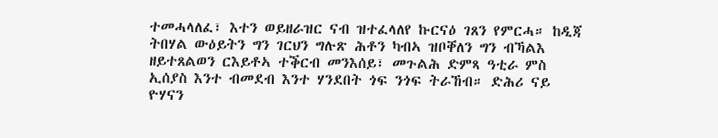ተመሓላለፈ፣ እተን ወይዘራዝር ናብ ዝተፈላለየ ኩርናዕ ገጸን የምርሓ። ከዲጃ ትበሃል ውዕይትን ግን ገርህን ግሉጽ ሕቶን ካብኣ ዝቦቐለን ግን ብኻልእ ዘይተጸልወን ርእይቶኣ ተቕርብ መንእሰይ፣ መጉልሕ ድምጻ ዓቲራ ምስ ኢሰያስ እንተ ብመደብ እንተ ሃንደበት ጎፍ ንጎፍ ትራኸብ። ድሕሪ ናይ ዮሃናን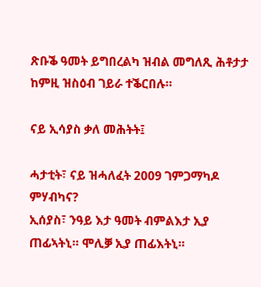ጽቡቕ ዓመት ይግበረልካ ዝብል መግለጺ ሕቶታታ ከምዚ ዝስዕብ ገይራ ተቕርበሉ።

ናይ ኢሳያስ ቃለ መሕትት፤

ሓታቲት፣ ናይ ዝሓለፈት 2009 ገምጋማካዶ ምሃብካና?
ኢሰያስ፣ ንዓይ እታ ዓመት ብምልእታ ኢያ ጠፊኣትኒ። ሞሊቓ ኢያ ጠፊእትኒ።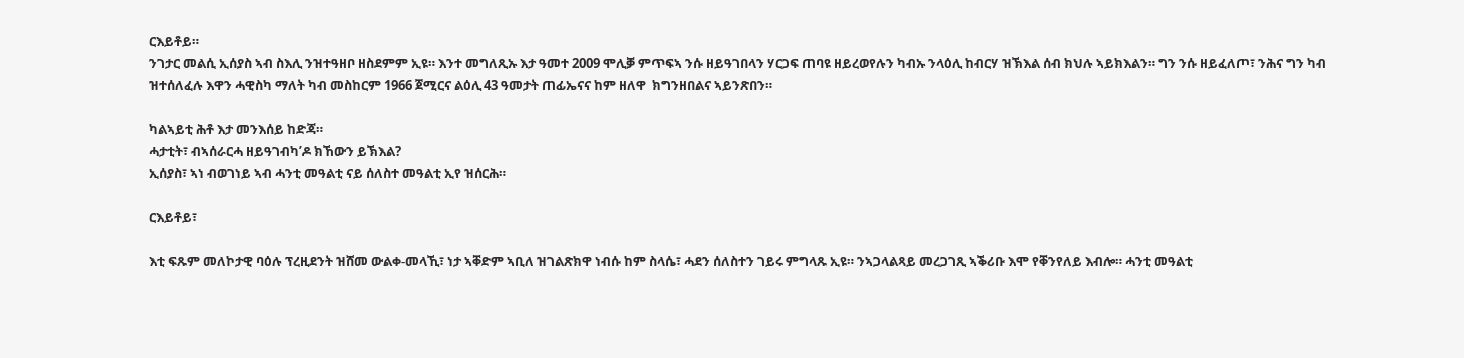ርእይቶይ።
ንገታር መልሲ ኢሰያስ ኣብ ስእሊ ንዝተዓዘቦ ዘስደምም ኢዩ። እንተ መግለጺኡ እታ ዓመተ 2009 ሞሊቓ ምጥፍኣ ንሱ ዘይዓገበላን ሃርጋፍ ጠባዩ ዘይረወየሉን ካብኡ ንላዕሊ ከብርሃ ዝኽእል ሰብ ክህሉ ኣይክእልን። ግን ንሱ ዘይፈለጦ፣ ንሕና ግን ካብ ዝተሰለፈሉ እዋን ሓዊስካ ማለት ካብ መስከርም 1966 ጀሚርና ልዕሊ 43 ዓመታት ጠፊኤናና ከም ዘለዋ  ክግንዘበልና ኣይንጽበን።

ካልኣይቲ ሕቶ እታ መንእሰይ ከድጃ።
ሓታቲት፣ ብኣሰራርሓ ዘይዓገብካ’ዶ ክኸውን ይኽእል?
ኢሰያስ፣ ኣነ ብወገነይ ኣብ ሓንቲ መዓልቲ ናይ ሰለስተ መዓልቲ ኢየ ዝሰርሕ።

ርእይቶይ፣

እቲ ፍጹም መለኮታዊ ባዕሉ ፕረዚደንት ዝሸመ ውልቀ-መላኺ፣ ነታ ኣቐድም ኣቢለ ዝገልጽክዋ ነብሱ ከም ስላሴ፣ ሓደን ሰለስተን ገይሩ ምግላጹ ኢዩ። ንኣጋላልጻይ መረጋገጺ ኣቕሪቡ እሞ የቐንየለይ እብሎ። ሓንቲ መዓልቲ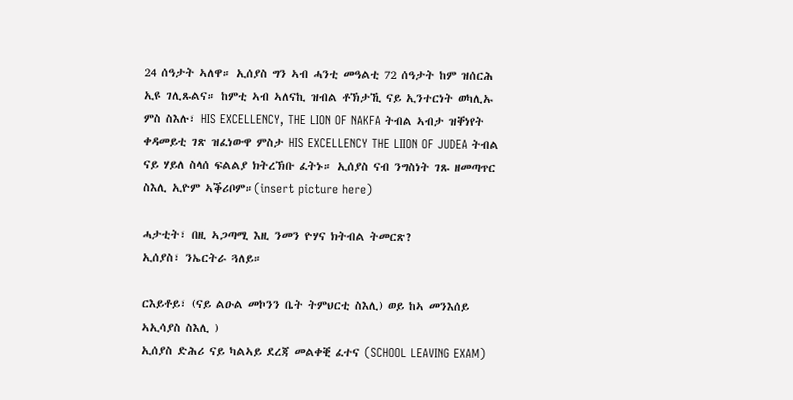24 ሰዓታት ኣለዋ። ኢሰያስ ግን ኣብ ሓንቲ መዓልቲ 72 ሰዓታት ከም ዝሰርሕ ኢዩ ገሊጹልና። ከምቲ ኣብ ኣለናኪ ዝብል ቶኽታኺ ናይ ኢንተርነት ወካሊኡ ምስ ስእሉ፣ HIS EXCELLENCY, THE LION OF NAKFA ትብል ኣብታ ዝቐነየት ቀዳመይቲ ገጽ ዝፈነውዋ ምስታ HIS EXCELLENCY THE LIION OF JUDEA ትብል ናይ ሃይለ ስላሰ ፍልልያ ክትረኽቡ ፈትኑ። ኢሰያስ ናብ ንግስነት ገጹ ዘመጣጥር ስእሊ ኢዮም ኣቕሪቦም።(insert picture here)

ሓታቲት፣ በዚ ኣጋጣሚ እዚ ንመን ዮሃና ክትብል ትመርጽ?
ኢሰያስ፣ ንኤርትራ ጓለይ።

ርእይቶይ፣ (ናይ ልዑል መኮንን ቤት ትምህርቲ ስእሊ) ወይ ከኣ መንእሰይ ኣኢሳያስ ስእሊ )
ኢሰያስ ድሕሪ ናይ ካልኣይ ደረጃ መልቀቒ ፈተና (SCHOOL LEAVING EXAM)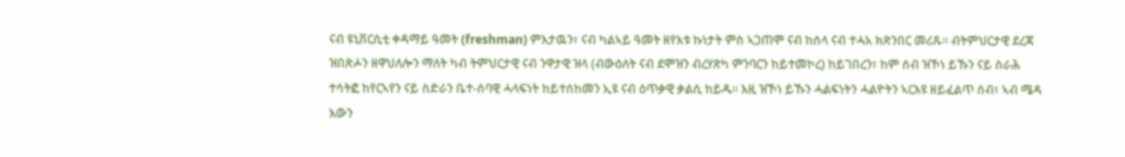ናብ ዩኒቨርሲቲ ቀዳማይ ዓመት (freshman) ምእታዉን፣ ናብ ካልኣይ ዓመት ዘየእቱ ኩነታት ምስ ኣጋጠሞ ናብ ከሰላ ናብ ተሓአ ክጽንበር መሪጹ። ብትምህርታዊ ደረጃ ዝበጽሖን ዘዋህለሎን ማለት ካብ ትምህርታዊ ናብ ንዋታዊ ዝላ (ብውዕለት ናብ ደሞዝን ብረሃጽካ ምንባርን ከይተመኮረ) ከይገበረን፣ ከም ሰብ ዝኾነ ይኹን ናይ ስራሕ ተሳትፎ ከየርኣየን ናይ ስድራን ቤተ-ሰባዊ ሓላፍነት ከይተሰከመን ኢዩ ናብ ዕጥቃዊ ቃልሲ ከይዱ። እዚ ዝኾነ ይኹን ሓልፍነትን ሓልዮትን ኣርእዩ ዘይፈልጥ ሰብ፣ ኣብ ሜዳ እውን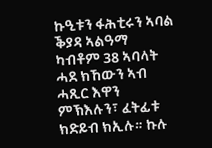ኩዒቱን ፋሕቲሩን ኣባል ቕያዳ ኣልዓማ ካብቶም 38 ኣባላት ሓደ ክኸውን ኣብ ሓጺር እዋን ምኽእሉን፣ ፈትፊቱ ክድይብ ክኢሉ። ኩሉ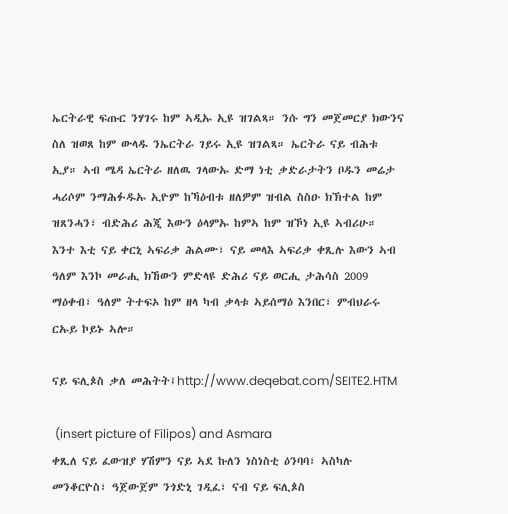ኤርትራዊ ፍጡር ንሃገሩ ከም ኣዲኡ ኢዩ ዝገልጻ። ንሱ ግን መጀመርያ ክውንና ስለ ዝወጸ ከም ውላዱ ንኤርትራ ገይሩ ኢዩ ዝገልጻ። ኤርትራ ናይ ብሕቱ ኢያ። ኣብ ሜዳ ኤርትራ ዘለዉ ገላውኡ ድማ ነቲ ቃድራታትን ቦዱን መሬታ ሓሪሶም ንማሕፉዱኡ ኢዮም ከኻዕብቱ ዘለዎም ዝብል ስስዑ ክኽተል ከም ዝጸንሓን፣ ብድሕሪ ሕጂ እውን ዕላምኡ ከምኣ ከም ዝኾነ ኢዩ ኣብሪሁ። እንተ እቲ ናይ ቀርኒ ኣፍሪቃ ሕልሙ፣ ናይ መላእ ኣፍሪቃ ቀጺሉ እውን ኣብ ዓለም እንኮ መራሒ ክኸውን ምድላዩ ድሕሪ ናይ ወርሒ ታሕሳስ 2009 ማዕቀብ፣ ዓለም ትተፍኦ ከም ዘላ ካብ ቃላቱ ኣይሰማዕ እንበር፣ ምብህራሩ ርኡይ ኮይኑ ኣሎ።

ናይ ፍሊጶስ ቃለ መሕትት፤http://www.deqebat.com/SEITE2.HTM

 (insert picture of Filipos) and Asmara
ቀጺለ ናይ ፈውዝያ ሃሽምን ናይ ኣደ ኩለን ነስነስቲ ዕንባባ፣ ኣስካሉ መንቆርዮስ፣ ዓጀውጀም ንጎድኒ ገዲፈ፣ ናብ ናይ ፍሊጶስ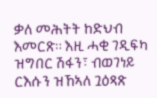ቃለ መሕትት ከድህብ እመርጽ። እዚ ሓቂ ገዲፍካ ዝግበር ሽፋን፣ ብወገነይ ርእሱን ዝኸኣለ ጓዕጻጽ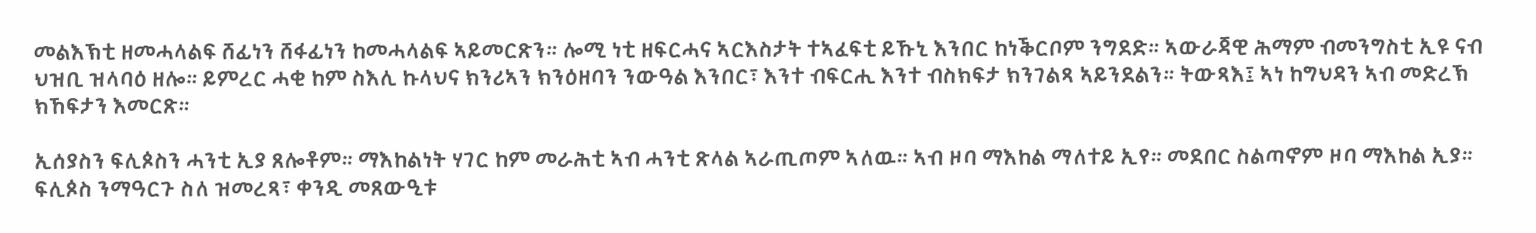መልእኽቲ ዘመሓላልፍ ሸፊነን ሸፋፊነን ከመሓላልፍ ኣይመርጽን። ሎሚ ነቲ ዘፍርሓና ኣርእስታት ተኣፈፍቲ ይኹኒ እንበር ከነቕርቦም ንግደድ። ኣውራጃዊ ሕማም ብመንግስቲ ኢዩ ናብ ህዝቢ ዝላባዕ ዘሎ። ይምረር ሓቂ ከም ስእሊ ኩላህና ክንሪኣን ክንዕዘባን ንውዓል እንበር፣ እንተ ብፍርሒ እንተ ብስክፍታ ክንገልጻ ኣይንደልን። ትውጻእ፤ ኣነ ከግህዳን ኣብ መድረኽ ክኸፍታን እመርጽ።

ኢሰያስን ፍሊጶስን ሓንቲ ኢያ ጸሎቶም። ማእከልነት ሃገር ከም መራሕቲ ኣብ ሓንቲ ጽላል ኣራጢጦም ኣለዉ። ኣብ ዞባ ማእከል ማለተይ ኢየ። መደበር ስልጣኖም ዞባ ማእከል ኢያ። ፍሊጶስ ንማዓርጉ ስለ ዝመረጻ፣ ቀንዲ መጸውዒቱ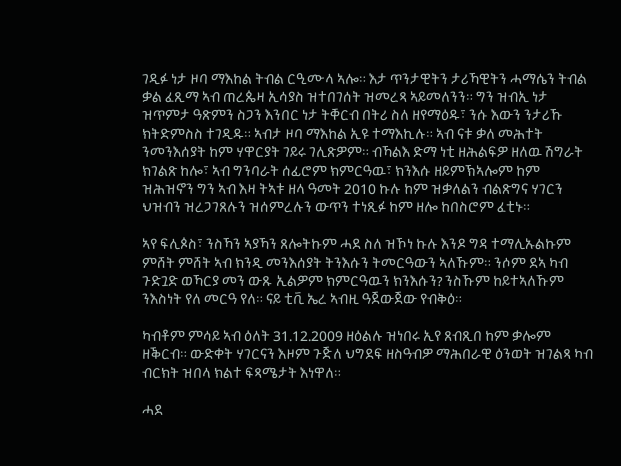ገዲፉ ነታ ዞባ ማእከል ትብል ርዒሙላ ኣሎ። እታ ጥንታዊትን ታሪኻዊትን ሓማሴን ትብል ቃል ፈጺማ ኣብ ጠረጴዛ ኢሳያስ ዝተበገሰት ዝመረጻ ኣይመለንን። ግን ዝብኢ ነታ ዝጥምታ ዓጽምን ስጋን እንበር ነታ ትቐርብ በትሪ ስለ ዘየማዕዱ፣ ንሱ እውን ንታሪኹ ክትድምስስ ተገዲዱ። ኣብታ ዞባ ማእከል ኢዩ ተማእኪሉ። ኣብ ናቱ ቃለ መሕተት ንመንእሰያት ከም ሃዋርያት ገይሩ ገሊጽዎም። ብኻልእ ድማ ነቲ ዘሕልፍዎ ዘለዉ ሽግራት ክገልጽ ከሎ፣ ኣብ ግንባራት ሰፊሮም ክምርዓዉ፣ ክንእሱ ዘይምኽኣሎም ከም ዝሕዝኖን ግን ኣብ እዛ ትኣቱ ዘላ ዓመት 2010 ኩሉ ከም ዝቃለልን ብልጽግና ሃገርን ህዝብን ዝረጋገጸሉን ዝሰምረሉን ውጥን ተነጺፉ ከም ዘሎ ከበስሮም ፈቲኑ።

ኣየ ፍሊጶስ፣ ንስኻን ኣያኻን ጸሎትኩም ሓደ ስለ ዝኾነ ኩሉ እንዶ ግዳ ተማሊኡልኩም ምሸት ምሸት ኣብ ክንዲ መንእሰያት ትንእሱን ትመርዓውን ኣለኹም። ንሶም ደኣ ካብ ጉድጓድ ወኻርያ መን ውጹ ኢልዎም ክምርዓዉን ክንእሱን? ንስኹም ከይተኣለኹም ንእስነት የለ መርዓ የለ። ናይ ቲቪ ኤረ ኣብዚ ዓጀውጀው የብቅዕ።

ካብቶም ምሳይ ኣብ ዕለት 31.12.2009 ዘዕልሉ ዝነበሩ ኢየ ጸብጺበ ከም ቃሎም ዘቕርብ። ውድቀት ሃገርናን እዞም ጉጅለ ህግደፍ ዘስዓብዎ ማሕበራዊ ዕንወት ዝገልጻ ካብ ብርክት ዝበላ ክልተ ፍጻሜታት እነዋለ።

ሓደ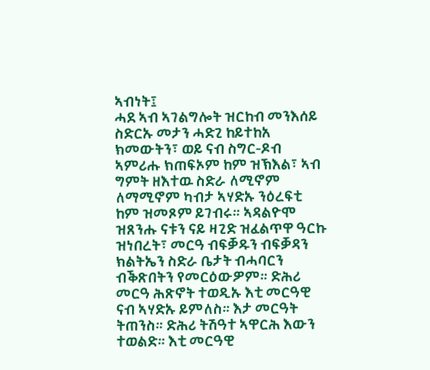ኣብነት፤
ሓደ ኣብ ኣገልግሎት ዝርከብ መንእሰይ ስድርኡ መታን ሓድጊ ከይተከአ ክመውትን፣ ወይ ናብ ስግር-ዶብ ኣምሪሑ ክጠፍኦም ከም ዝኽእል፣ ኣብ ግምት ዘእተዉ ስድራ ለሚኖም ለማሚኖም ካብታ ኣሃድኡ ንዕረፍቲ ከም ዝመጾም ይገብሩ። ኣዳልዮሞ ዝጸንሑ ናቱን ናይ ዛጊድ ዝፈልጥዋ ዓርኩ ዝነበረት፣ መርዓ ብፍቓዱን ብፍቓዳን ክልትኤን ስድራ ቤታት ብሓባርን ብቕጽበትን የመርዕውዎም። ድሕሪ መርዓ ሕጽኖት ተወዲኡ እቲ መርዓዊ ናብ ኣሃድኡ ይምለስ። እታ መርዓት ትጠንስ። ድሕሪ ትሽዓተ ኣዋርሕ እውን ተወልድ። እቲ መርዓዊ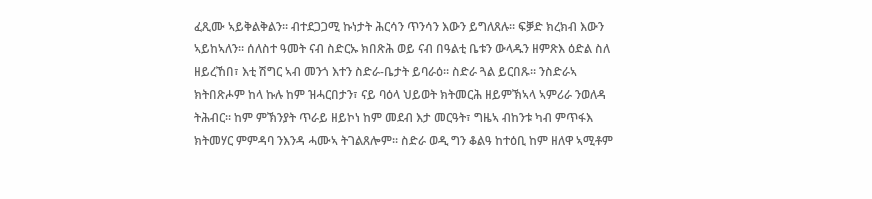ፈጺሙ ኣይቅልቅልን። ብተደጋጋሚ ኩነታት ሕርሳን ጥንሳን እውን ይግለጸሉ። ፍቓድ ክረክብ እውን ኣይከኣለን። ሰለስተ ዓመት ናብ ስድርኡ ክበጽሕ ወይ ናብ በዓልቲ ቤቱን ውላዱን ዘምጽእ ዕድል ስለ ዘይረኸበ፣ እቲ ሽግር ኣብ መንጎ እተን ስድራ-ቤታት ይባራዕ። ስድራ ጓል ይርበጹ። ንስድራኣ ክትበጽሖም ከላ ኩሉ ከም ዝሓርበታን፣ ናይ ባዕላ ህይወት ክትመርሕ ዘይምኽኣላ ኣምሪራ ንወለዳ ትሕብር። ከም ምኽንያት ጥራይ ዘይኮነ ከም መደብ እታ መርዓት፣ ግዜኣ ብከንቱ ካብ ምጥፋእ ክትመሃር ምምዳባ ንእንዳ ሓሙኣ ትገልጸሎም። ስድራ ወዲ ግን ቆልዓ ከተዕቢ ከም ዘለዋ ኣሚቶም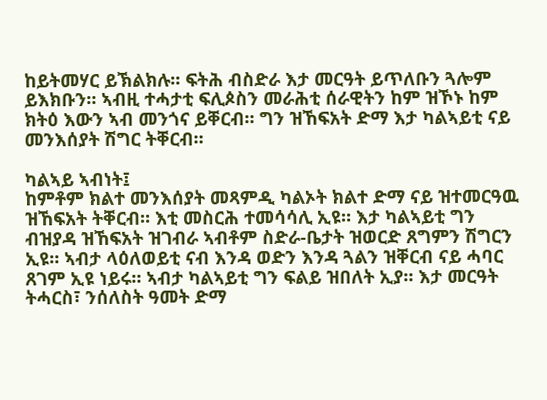ከይትመሃር ይኽልክሉ። ፍትሕ ብስድራ እታ መርዓት ይጥለቡን ጓሎም ይእክቡን። ኣብዚ ተሓታቲ ፍሊጶስን መራሕቲ ሰራዊትን ከም ዝኾኑ ከም ክትዕ እውን ኣብ መንጎና ይቐርብ። ግን ዝኸፍአት ድማ እታ ካልኣይቲ ናይ መንእሰያት ሽግር ትቐርብ።

ካልኣይ ኣብነት፤
ከምቶም ክልተ መንእሰያት መጻምዲ ካልኦት ክልተ ድማ ናይ ዝተመርዓዉ ዝኸፍአት ትቐርብ። እቲ መስርሕ ተመሳሳሊ ኢዩ። እታ ካልኣይቲ ግን ብዝያዳ ዝኸፍአት ዝገብራ ኣብቶም ስድራ-ቤታት ዝወርድ ጸግምን ሽግርን ኢዩ። ኣብታ ላዕለወይቲ ናብ እንዳ ወድን እንዳ ጓልን ዝቐርብ ናይ ሓባር ጸገም ኢዩ ነይሩ። ኣብታ ካልኣይቲ ግን ፍልይ ዝበለት ኢያ። እታ መርዓት ትሓርስ፣ ንሰለስት ዓመት ድማ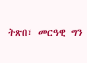ትጽበ፣ መርዓዊ ግን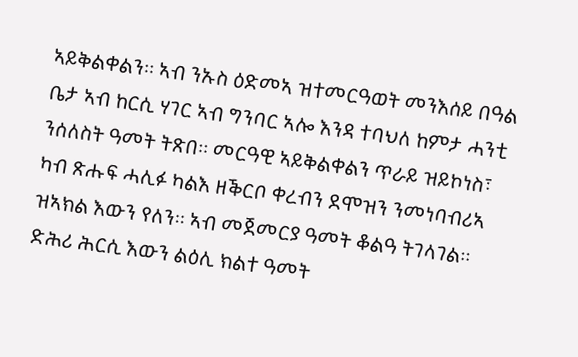ኣይቅልቀልን። ኣብ ንኡስ ዕድመኣ ዝተመርዓወት መንእሰይ በዓል ቤታ ኣብ ከርሲ ሃገር ኣብ ግንባር ኣሎ እንዳ ተባህለ ከምታ ሓንቲ ንሰለስት ዓመት ትጽበ። መርዓዊ ኣይቅልቀልን ጥራይ ዝይኮነስ፣ ካብ ጽሑፍ ሓሊፉ ካልእ ዘቕርቦ ቀረብን ደሞዝን ንመነባብሪኣ ዝኣክል እውን የለን። ኣብ መጀመርያ ዓመት ቆልዓ ትገላገል። ድሕሪ ሕርሲ እውን ልዕሊ ክልተ ዓመት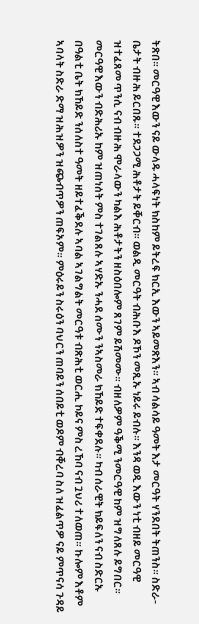ትጽበ። መርዓዊ እውን ናይ ውላዱ ሓላፍነት ክስከም ይትረፍ ክርኢ እውን ኣይመጽእን። ኣብ ሳልሳይ ዓመት እታ መርዓት ሃንደበት ትጠንስ። ስድራ-ቤታት ብዙሕ ይርበጹ። ተደጋጋሚ ሕቶታት ይቐርብ። ወልዲ መርዓት ብሕቡእ ዶኾን መጺኡ ነይሩ ይብሉ። እንዳ ወዲ እውን ነቲ ብዘይ መርዓዊ ዝተፈጸመ ጥንሲ ናብ ብዙሕ ሞራላውን ካልእ ሕቶታትን ዘስዕበሎም ጸገም ይሽመሙ። ብዘለዎም ዓቕሚ ንመርዓዊ ከም ዝግለጸሉ ይግበር። መርዓዊ እውን ብድሕሪኡ ከም ዝጠነሰት ምስ ተገልጸሉ ኣሃድኡ ንሓደ ሰሙን ንኣስመራ ክኸይድ ተፍቀደሉ። ካብ ሰራዊት ክይፍለን ናብ ስድርኡ በዓልቲ ቤት ክኸይድ ንሰለስተ ዓመት ዘይተፈቕደሉ ኣባል ኣገልግልት መርዓቱ ብጽሕቲ ወርሒ ኮይና ምስ ረኸባ ናብ ጓህሪ ተለወጠ። ኩሎም እቶም ኣባላት ስድራ ድማ ዝሕዝዎን ዝጭብጥዎን ጠፍኦም። ምዕሩይን ስሩዕን ባህርን ጠባይን ሰበይቲ ወዶም ብቐረባ ስለ ዝፈልጥዎ ናይ ምጥናሳ ጉዳይ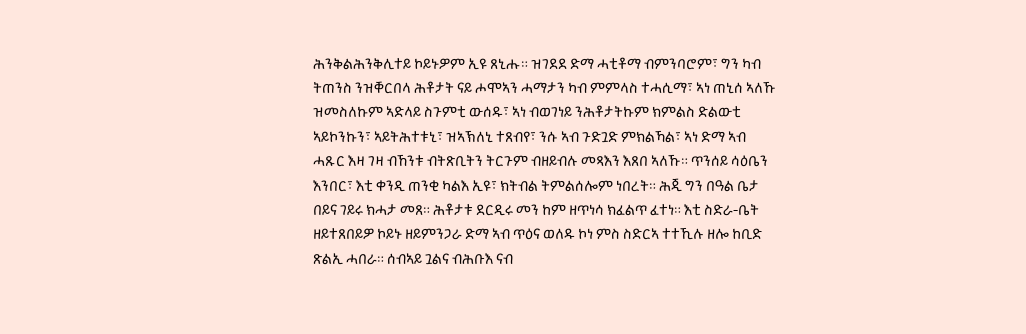ሕንቅልሕንቅሊተይ ኮይኑዎም ኢዩ ጸኒሑ። ዝገደደ ድማ ሓቲቶማ ብምንባሮም፣ ግን ካብ ትጠንስ ንዝቐርበላ ሕቶታት ናይ ሖሞኣን ሓማታን ካብ ምምላስ ተሓሲማ፣ ኣነ ጠኒሰ ኣለኹ ዝመስለኩም ኣድላይ ስጉምቲ ውሰዱ፣ ኣነ ብወገነይ ንሕቶታትኩም ክምልስ ድልውቲ ኣይኮንኩን፣ ኣይትሕተቱኒ፣ ዝኣኽለኒ ተጸብየ፣ ንሱ ኣብ ጉድጓድ ምክልኻል፣ ኣነ ድማ ኣብ ሓጹር እዛ ገዛ ብኸንቱ ብትጽቢትን ትርጉም ብዘይብሉ መጻእን እጸበ ኣለኹ። ጥንሰይ ሳዕቤን እንበር፣ እቲ ቀንዲ ጠንቂ ካልእ ኢዩ፣ ክትብል ትምልሰሎም ነበረት። ሕጂ ግን በዓል ቤታ በይና ገይሩ ክሓታ መጸ። ሕቶታቱ ደርዲሩ መን ከም ዘጥነሳ ክፈልጥ ፈተነ። እቲ ስድራ-ቤት ዘይተጸበይዎ ኮይኑ ዘይምንጋራ ድማ ኣብ ጥዕና ወለዱ ኮነ ምስ ስድርኣ ተተኺሉ ዘሎ ከቢድ ጽልኢ ሓበራ። ሰብኣይ ጓልና ብሕቡእ ናብ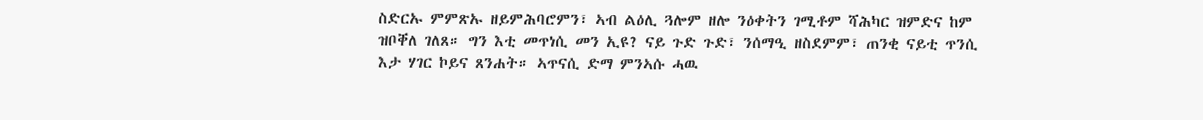ስድርኡ ምምጽኡ ዘይምሕባሮምን፣ ኣብ ልዕሊ ጓሎም ዘሎ ንዕቀትን ገሚቶም ሻሕካር ዝምድና ከም ዝቦቐለ ገለጸ። ግን እቲ መጥነሲ መን ኢዩ? ናይ ጉድ ጉድ፣ ንሰማዒ ዘስደምም፣ ጠንቂ ናይቲ ጥንሲ እታ ሃገር ኮይና ጸንሐት። ኣጥናሲ ድማ ምንኣሱ ሓዉ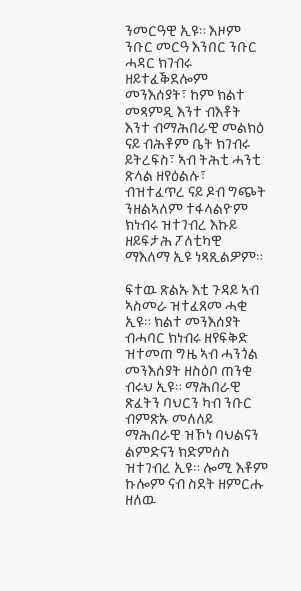ንመርዓዊ ኢዩ። እዞም ንቡር መርዓ እንበር ንቡር ሓዳር ክገብሩ ዘይተፈቕደሎም መንእሰያት፣ ከም ክልተ መጻምዲ እንተ ብእቶት እንተ ብማሕበራዊ መልክዕ ናይ ብሕቶም ቤት ክገብሩ ይትረፍስ፣ ኣብ ትሕቲ ሓንቲ ጽላል ዘየዕልሉ፣ ብዝተፈጥረ ናይ ዶብ ግጭት ንዘልኣለም ተፋላልዮም ክነብሩ ዝተገብረ እኩይ ዘይፍታሕ ፖለቲካዊ ማእለማ ኢዩ ነጻጺልዎም።

ፍተዉ ጽልኡ እቲ ጉዳይ ኣብ ኣስመራ ዝተፈጸመ ሓቂ ኢዩ። ክልተ መንእሰያት ብሓባር ክነብሩ ዘየፍቅድ ዝተመጠ ግዜ ኣብ ሓንጎል መንእሰያት ዘስዕቦ ጠንቂ ብሩህ ኢዩ። ማሕበራዊ ጽፈትን ባህርን ካብ ንቡር ብምጽኡ መለለይ ማሕበራዊ ዝኾነ ባህልናን ልምድናን ክድምሰስ ዝተገብረ ኢዩ። ሎሚ እቶም ኩሎም ናብ ስደት ዘምርሑ ዘለዉ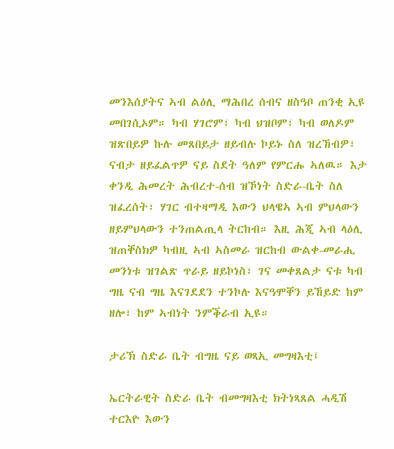መንእሰያትና ኣብ ልዕሊ ማሕበረ ሰብና ዘስዓቦ ጠንቂ ኢዩ መበገሲኦም። ካብ ሃገሮም፣ ካብ ህዝቦም፣ ካብ ወለዶም ዝጽበይዎ ኩሉ መጸበይታ ዘይብሉ ኮይኑ ስለ ዝረኸብዎ፣ ናብታ ዘይፈልጥዎ ናይ ስደት ዓለም የምርሑ ኣለዉ። እታ ቀንዲ ሕመረት ሕብረተ-ሰብ ዝኾነት ስድራ-ቤት ስለ ዝፈረሰት፣ ሃገር ብተዛማዲ እውን ህላዌኣ ኣብ ምህላውን ዘይምህላውን ተንጠልጢላ ትርከብ። እዚ ሕጂ ኣብ ላዕሊ ዝጠቐስክዎ ካብዚ ኣብ ኣስመራ ዝርከብ ውልቀ-መራሒ መንነቱ ዝገልጽ ጥራይ ዘይኮነስ፣ ገና መቀጸልታ ናቱ ካብ ግዜ ናብ ግዜ እናገደደን ተንኮሉ እናዓሞቐን ይኸይድ ከም ዘሎ፣ ከም ኣብነት ንምቕራብ ኢዩ።

ታሪኽ ስድራ ቤት ብግዜ ናይ ወጻኢ መግዛእቲ፤

ኤርትራዊት ስድራ ቤት ብመግዛእቲ ክትነጻጸል ሓዲሽ ተርእዮ እውን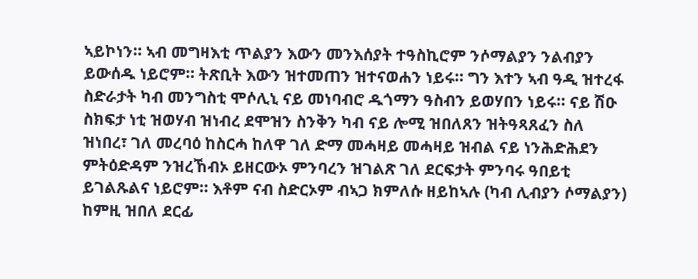ኣይኮነን። ኣብ መግዛእቲ ጥልያን እውን መንእሰያት ተዓስኪሮም ንሶማልያን ንልብያን ይውሰዱ ነይሮም። ትጽቢት እውን ዝተመጠን ዝተናወሐን ነይሩ። ግን እተን ኣብ ዓዲ ዝተረፋ ስድራታት ካብ መንግስቲ ሞሶሊኒ ናይ መነባብሮ ዱጎማን ዓስብን ይወሃበን ነይሩ። ናይ ሽዑ ስክፍታ ነቲ ዝወሃብ ዝነብረ ደሞዝን ስንቅን ካብ ናይ ሎሚ ዝበለጸን ዝትዓጻጸፈን ስለ ዝነበረ፣ ገለ መረባዕ ከስርሓ ከለዋ ገለ ድማ መሓዛይ መሓዛይ ዝብል ናይ ነንሕድሕደን ምትዕድዳም ንዝረኸብኦ ይዘርውኦ ምንባረን ዝገልጽ ገለ ደርፍታት ምንባሩ ዓበይቲ ይገልጹልና ነይሮም። እቶም ናብ ስድርኦም ብኣጋ ክምለሱ ዘይከኣሉ (ካብ ሊብያን ሶማልያን) ከምዚ ዝበለ ደርፊ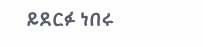ይደርፉ ነበሩ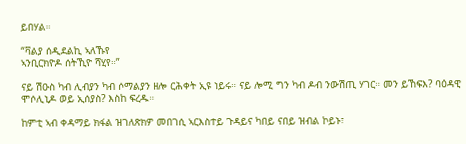ይበሃል።

“ቫልያ ሰዲደልኪ ኣለኹየ
ኣንቢርክዮዶ ሰትኺዮ ሻሂየ።”

ናይ ሽዑስ ካብ ሊብያን ካብ ሶማልያን ዘሎ ርሕቀት ኢዩ ነይሩ። ናይ ሎሚ ግን ካብ ዶብ ንውሽጢ ሃገር። መን ይኸፍእ? ባዕዳዊ ሞሶሊኒዶ ወይ ኢሰያስ? እስከ ፍረዱ።

ከምቲ ኣብ ቀዳማይ ክፋል ዝገለጽክዎ መበገሲ ኣርእስተይ ጉዳይና ካበይ ናበይ ዝብል ኮይኑ፣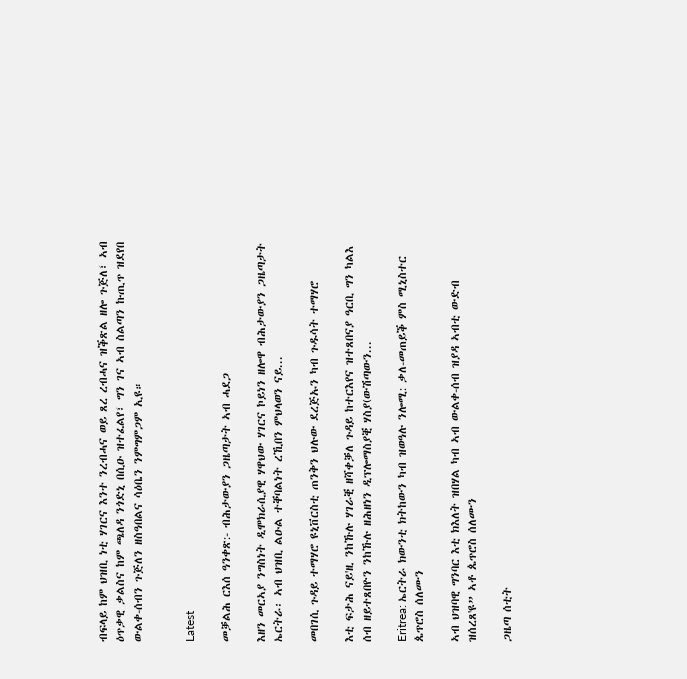ብፍላይ ከም ህዝቢ ነቲ ሃገርና እንተ ንረብሓና ወይ ጸረ ረብሓና ዝቕጽል ዘሎ ጉጅለ፣ ኣብ ዕጥቃዊ ቃልስና ከም ጫለዳ ንጎድኒ በሲዑ ዝተፈልየ፣ ግን ገና ኣብ ስልጣን ኩጢጥ ዝደየበ ውልቀ-ሰብን ጉጅለን ዘስዓበልና ሳዕቤን ንምግምጋም ኢዩ።


Latest

መቓልሕ ርእሰ ዓንቀጽ:- ብሕታውያን ጋዜጣታት ኣብ ሓደጋ

እዘን መርኣያ ንግስነት ዲሞክራሲያዊ ሃዋህው ሃገርና ኮይነን ዘሎዋ ብሕታውያን ጋዜጣታት ኤርትራ፡ ኣብ ህዝቢ ልዑል ተቐባልነት ረኺበን ምህላወን ናይ...

መበገሲ ጉዳይ ተማሃሮ ዩኒቨርስቲ ጠንቅን ህሉው ደረጅኡን ካብ ጉዱሳት ተማሃሮ

እቲ ፍታሕ ናይ'ዚ ንከኹሉ ሃገራቒ ዘሻቀቓለ ጉዳይ ከተርእየና ዝተጸበናያ ዓርቢ ግን ካልእ ሰብ ዘይተጸበዮን ንከኹሉ ዘሕዘነን ዲፕሎማስያቒ ሃስያ(ውሽጣውን...

Eritrea: ኤርትራ ክውንቲ ክትከውን ካብ ዝወዓሉ ንሎሚ: ቃለ-መጠይቕ ምስ ሚኒስተር ጴጥሮስ ሰለሙን

ኣብ ህዝባዊ ግንባር እቲ ክእለት ዝበሃል ካብ ኣብ ውልቀ-ሰብ ዝያዳ ኣብቲ ውድብ ዝሰረጸ'ዩ” ኣቶ ጴጥሮስ ሰለሙን

ጋዜጣ ሰቲት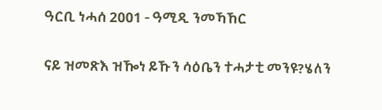ዓርቢ ነሓሰ 2001 - ዓሚዲ ንመኻኸር

ናይ ዝመጽእ ዝዀነ ይኹን ሳዕቤን ተሓታቲ መንዩ?ሄለን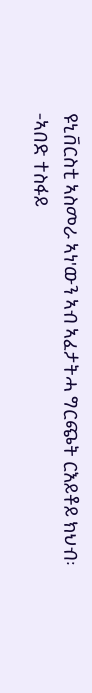ዩኒቨርስቲ ኣስመራ ኣነ'ውን ኣብ ኣፈታትሓ ግርጭት ርእይቶይ ክህብ፡-ኣበድ ተስፋይ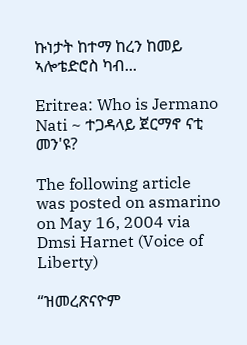ኩነታት ከተማ ከረን ከመይ ኣሎቴድሮስ ካብ...

Eritrea: Who is Jermano Nati ~ ተጋዳላይ ጀርማኖ ናቲ መን'ዩ?

The following article was posted on asmarino on May 16, 2004 via Dmsi Harnet (Voice of Liberty)

“ዝመረጽናዮም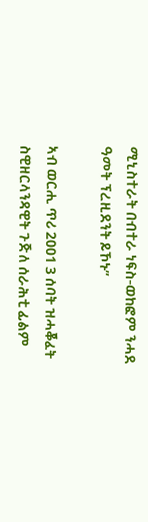ሚኒስተራት በብተራ ነፍስ-ወከፎም ንሓደ ዓመት ፕረዚደንት ይኾኑ”

ኣብ ወርሒ ጥሪ 2001 3 ሰባት ዝሓቖፈት ስዊዘርላንዳዊት ጉጅለ ሰራሕቲ ፊልም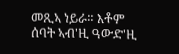መጺኣ ነይራ። እቶም ሰባት ኣብ'ዚ ዓውድ'ዚ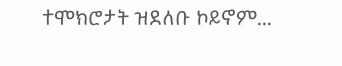ተሞክሮታት ዝደለቡ ኮይኖም...